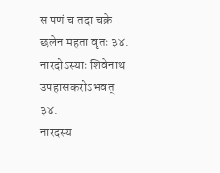स पणं च तदा चक्रे छलेन महता वृतः ३४.
नारदोऽस्याः शिवेनाथ उपहासकरोऽभवत् ३४.
नारदस्य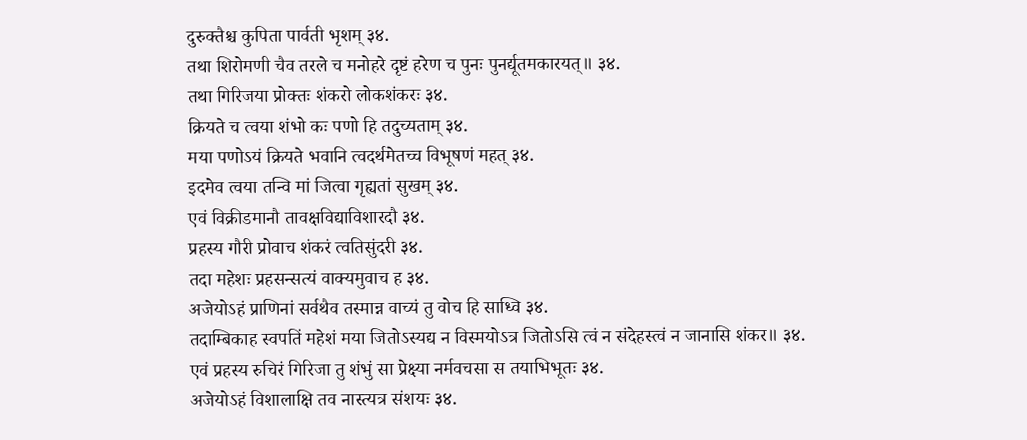दुरुक्तैश्च कुपिता पार्वती भृशम् ३४.
तथा शिरोमणी चैव तरले च मनोहरे दृष्टं हरेण च पुनः पुनर्द्यूतमकारयत्॥ ३४.
तथा गिरिजया प्रोक्तः शंकरो लोकशंकरः ३४.
क्रियते च त्वया शंभो कः पणो हि तदुच्यताम् ३४.
मया पणोऽयं क्रियते भवानि त्वदर्थमेतच्च विभूषणं महत् ३४.
इदमेव त्वया तन्वि मां जित्वा गृह्यतां सुखम् ३४.
एवं विक्रीडमानौ तावक्षविद्याविशारदौ ३४.
प्रहस्य गौरी प्रोवाच शंकरं त्वतिसुंदरी ३४.
तदा महेशः प्रहसन्सत्यं वाक्यमुवाच ह ३४.
अजेयोऽहं प्राणिनां सर्वथैव तस्मान्न वाच्यं तु वोच हि साध्वि ३४.
तदाम्बिकाह स्वपतिं महेशं मया जितोऽस्यद्य न विस्मयोऽत्र जितोऽसि त्वं न संदेहस्त्वं न जानासि शंकर॥ ३४.
एवं प्रहस्य रुचिरं गिरिजा तु शंभुं सा प्रेक्ष्या नर्मवचसा स तयाभिभूतः ३४.
अजेयोऽहं विशालाक्षि तव नास्त्यत्र संशयः ३४.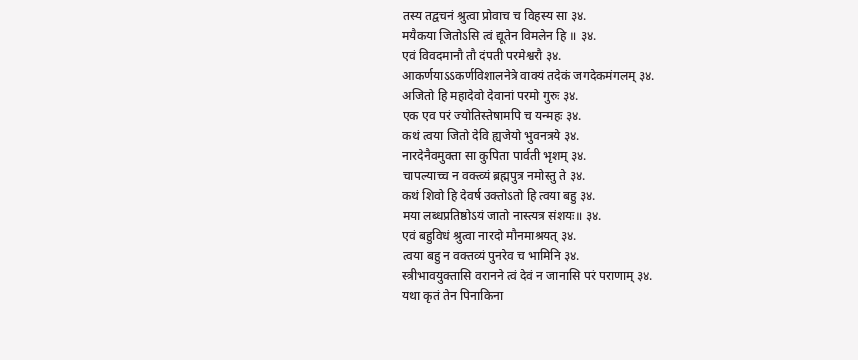तस्य तद्वचनं श्रुत्वा प्रोवाच च विहस्य सा ३४.
मयैकया जितोऽसि त्वं द्यूतेन विमलेन हि ॥ ३४.
एवं विवदमानौ तौ दंपती परमेश्वरौ ३४.
आकर्णयाऽऽकर्णविशालनेत्रे वाक्यं तदेकं जगदेकमंगलम् ३४.
अजितो हि महादेवो देवानां परमो गुरुः ३४.
एक एव परं ज्योतिस्तेषामपि च यन्महः ३४.
कथं त्वया जितो देवि ह्यजेयो भुवनत्रये ३४.
नारदेनैवमुक्ता सा कुपिता पार्वती भृशम् ३४.
चापल्याच्च न वक्त्व्यं ब्रह्मपुत्र नमोस्तु ते ३४.
कथं शिवो हि देवर्ष उक्तोऽतो हि त्वया बहु ३४.
मया लब्धप्रतिष्ठोऽयं जातो नास्त्यत्र संशयः॥ ३४.
एवं बहुविधं श्रुत्वा नारदो मौनमाश्रयत् ३४.
त्वया बहु न वक्तव्यं पुनरेव च भामिनि ३४.
स्त्रीभावयुक्तासि वरानने त्वं देवं न जानासि परं पराणाम् ३४.
यथा कृतं तेन पिनाकिना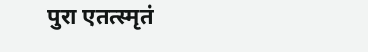पुरा एतत्स्मृतं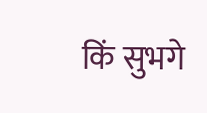किं सुभगे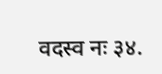वदस्व नः ३४.